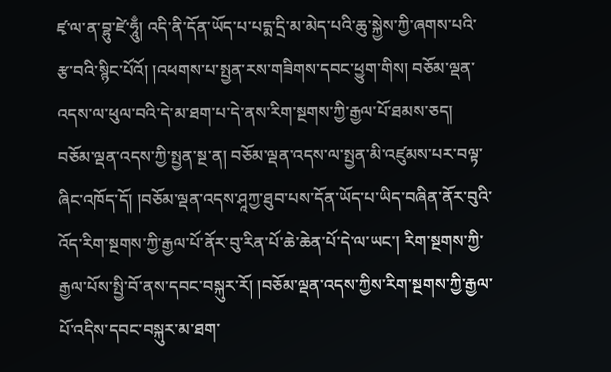ཛྭ་ལ་ན་བྷུ་ཛེ་ཧཱུྃ། འདི་ནི་དོན་ཡོད་པ་པདྨ་དྲི་མ་མེད་པའི་ཆུ་སྐྱེས་ཀྱི་ཞགས་པའི་རྩ་བའི་སྙིང་པོའོ། །འཕགས་པ་སྤྱན་རས་གཟིགས་དབང་ཕྱུག་གིས། བཅོམ་ལྡན་འདས་ལ་ཕུལ་བའི་དེ་མ་ཐག་པ་དེ་ནས་རིག་སྔགས་ཀྱི་རྒྱལ་པོ་ཐམས་ཅད། བཅོམ་ལྡན་འདས་ཀྱི་སྤྱན་སྔ་ན། བཅོམ་ལྡན་འདས་ལ་སྤྱན་མི་འཛུམས་པར་བལྟ་ཞིང་འཁོད་དོ། །བཅོམ་ལྡན་འདས་ཤཱཀྱ་ཐུབ་པས་དོན་ཡོད་པ་ཡིད་བཞིན་ནོར་བུའི་འོད་རིག་སྔགས་ཀྱི་རྒྱལ་པོ་ནོར་བུ་རིན་པོ་ཆེ་ཆེན་པོ་དེ་ལ་ཡང་། རིག་སྔགས་ཀྱི་རྒྱལ་པོས་སྤྱི་བོ་ནས་དབང་བསྐུར་རོ། །བཅོམ་ལྡན་འདས་ཀྱིས་རིག་སྔགས་ཀྱི་རྒྱལ་པོ་འདིས་དབང་བསྐུར་མ་ཐག་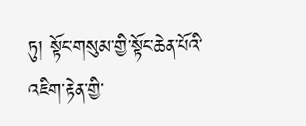ཏུ། སྟོང་གསུམ་གྱི་སྟོང་ཆེན་པོའི་འཇིག་རྟེན་གྱི་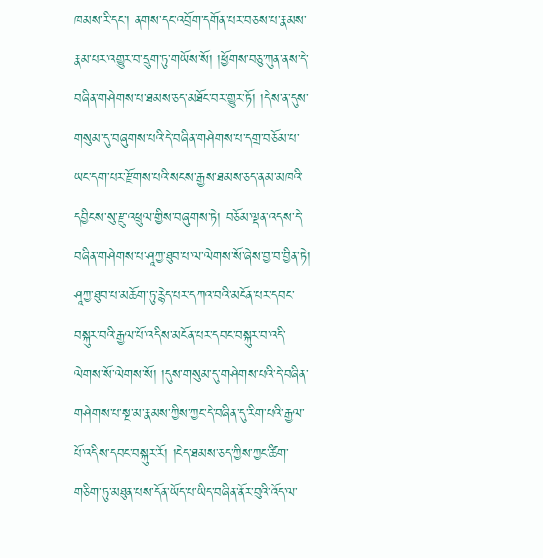ཁམས་རི་དང་། ནགས་དང་འབྲོག་དགོན་པར་བཅས་པ་རྣམས་རྣམ་པར་འགྱུར་བ་དྲུག་ཏུ་གཡོས་སོ། །ཕྱོགས་བཅུ་ཀུན་ནས་དེ་བཞིན་གཤེགས་པ་ཐམས་ཅད་མཐོང་བར་གྱུར་ཏོ། །དེས་ན་དུས་གསུམ་དུ་བཞུགས་པའི་དེ་བཞིན་གཤེགས་པ་དགྲ་བཅོམ་པ་ཡང་དག་པར་རྫོགས་པའི་སངས་རྒྱས་ཐམས་ཅད་ནམ་མཁའི་དབྱིངས་སུ་རྫུ་འཕྲུལ་གྱིས་བཞུགས་ཏེ། བཅོམ་ལྡན་འདས་དེ་བཞིན་གཤེགས་པ་ཤཱཀྱ་ཐུབ་པ་ལ་ལེགས་སོ་ཞེས་བྱ་བ་བྱིན་ཏེ། ཤཱཀྱ་ཐུབ་པ་མཆོག་ཏུ་རྙེད་པར་དཀའ་བའི་མངོན་པར་དབང་བསྐུར་བའི་རྒྱལ་པོ་འདིས་མངོན་པར་དབང་བསྐུར་བ་འདི་ལེགས་སོ་ལེགས་སོ། །དུས་གསུམ་དུ་གཤེགས་པའི་དེ་བཞིན་གཤེགས་པ་སྔ་མ་རྣམས་ཀྱིས་ཀྱང་དེ་བཞིན་དུ་རིག་པའི་རྒྱལ་པོ་འདིས་དབང་བསྐུར་རོ། །ངེད་ཐམས་ཅད་ཀྱིས་ཀྱང་ཚིག་གཅིག་ཏུ་མཐུན་པས་དོན་ཡོད་པ་ཡིད་བཞིན་ནོར་བུའི་འོད་ལ་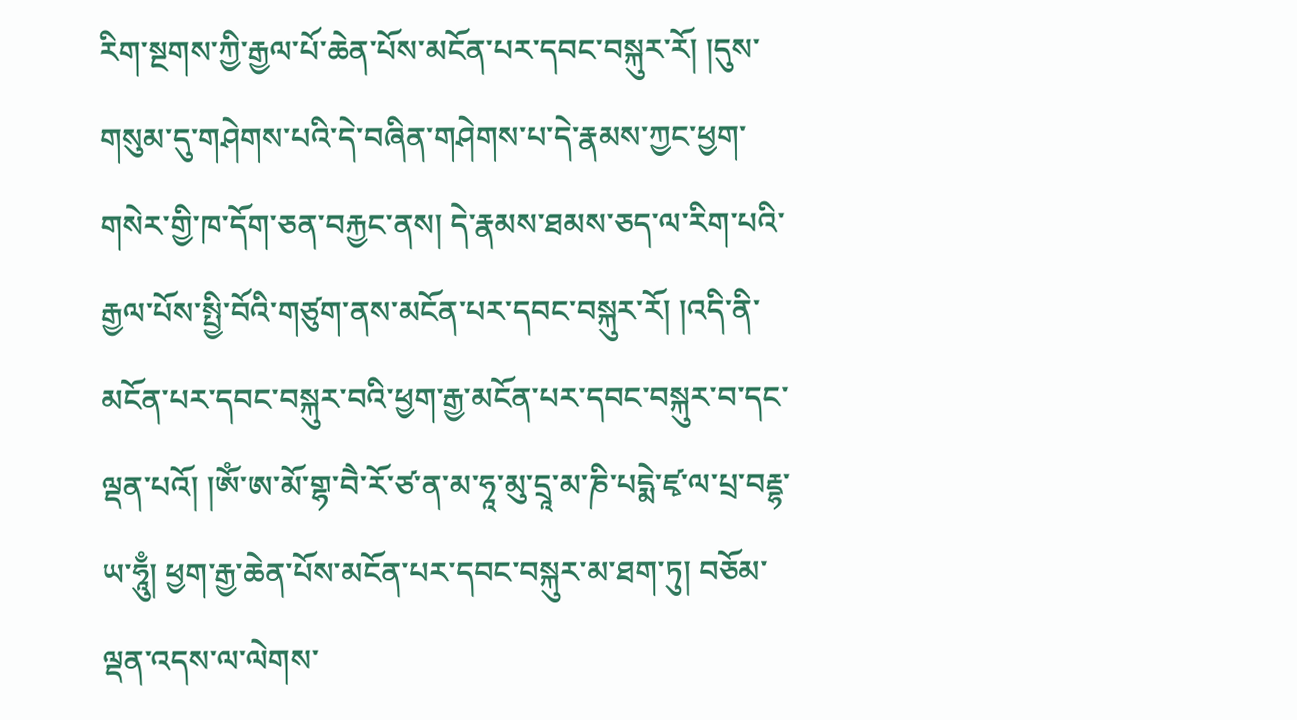རིག་སྔགས་ཀྱི་རྒྱལ་པོ་ཆེན་པོས་མངོན་པར་དབང་བསྐུར་རོ། །དུས་གསུམ་དུ་གཤེགས་པའི་དེ་བཞིན་གཤེགས་པ་དེ་རྣམས་ཀྱང་ཕྱག་གསེར་གྱི་ཁ་དོག་ཅན་བརྐྱང་ནས། དེ་རྣམས་ཐམས་ཅད་ལ་རིག་པའི་རྒྱལ་པོས་སྤྱི་བོའི་གཙུག་ནས་མངོན་པར་དབང་བསྐུར་རོ། །འདི་ནི་མངོན་པར་དབང་བསྐུར་བའི་ཕྱག་རྒྱ་མངོན་པར་དབང་བསྐུར་བ་དང་ལྡན་པའོ། །ཨོཾ་ཨ་མོ་གྷ་བཻ་རོ་ཙ་ན་མ་ཧཱ་མུ་དྲཱ་མ་ཎི་པདྨེ་ཛྭ་ལ་པྲ་བརྡྷ་ཡ་ཧཱུྃ། ཕྱག་རྒྱ་ཆེན་པོས་མངོན་པར་དབང་བསྐུར་མ་ཐག་ཏུ། བཅོམ་ལྡན་འདས་ལ་ལེགས་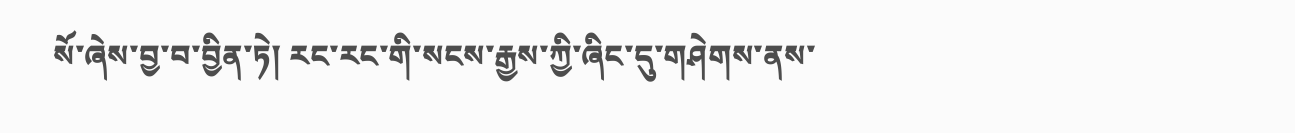སོ་ཞེས་བྱ་བ་བྱིན་ཏེ། རང་རང་གི་སངས་རྒྱས་ཀྱི་ཞིང་དུ་གཤེགས་ནས་